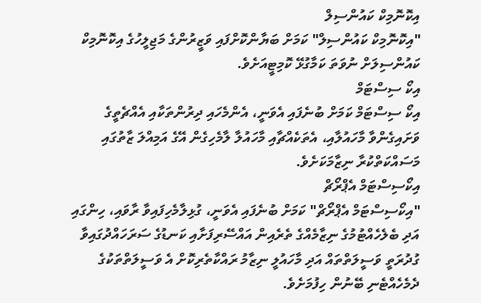އިކޮނޮމިކް ކައުންސިލް
"އިކޮނޮމިކް ކައުންސިލް" ކަމަށް ބަޔާންކޮށްފައި ވަޒީރުންގެ މަޖިލީހުގެ އިކޮނޮމިކް ކައުންސިލަށް ނުވަތަ ކަމާގުޅޭ ކޮމިޓީއަށެވެ.
އިކޯ ސިސްޓަމް
އިކޯ ސިސްޓަމް ކަމަށް ބުނެފައި އެވަނީ، އެންމެހައި ދިރުންތަކާއި އެއްޗެތީގެ ވަށައިގެންވާ މާހައުލާއި، އެތަކެއްޗާއި މާހައުލާ ލާމެހިގެން އޭގެ އަމިއްލަ ޒާތުގައި މަސައްކަތްކުރާ ނިޒާމަކަށެވެ.
އިކޯސިސްޓަމް އެޕްރޯޗް
"އިކޯސިސްޓަމް އެޕްރޯޗް" ކަމަށް ބުނެފައި އެވަނީ، ގުޅިލާމެހިފައިވާ ރާވައި، ހިންގައި އަދި ބެލެހެއްޓުމުގެ ނިޒާމެއްގެ ތެރެއިން އައްސޭރިފަށާއި ކަނޑުގެ ސަރަހައްދުގައިވާ ގުދުރަތީ ވަސީލަތްތައް އަދި މާހައުލީ ނިޒާމު ރައްކާތެރިކޮށް އެ ވަސީލަތްތަކުގެ ދެމެހެއްޓެނި ބޭނުން ހިފުމަށެވެ.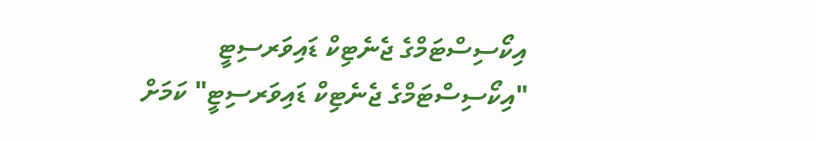އިކޯސިސްޓަމްގެ ޖެނެޓިކް ޑައިވަރސިޓީ
"އިކޯސިސްޓަމްގެ ޖެނެޓިކް ޑައިވަރސިޓީ" ކަމަށް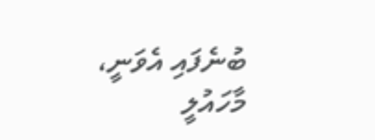ބުނެފައި އެވަނީ، މާހައުލީ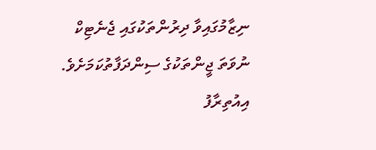ނިޒާމުގައިވާ ދިރުންތަކުގައި ޖެނެޓިކް ނުވަތަ ޖީންތަކުގެ ސިންދަފާތުކަމަށެވެ.
އިއުތިރާފު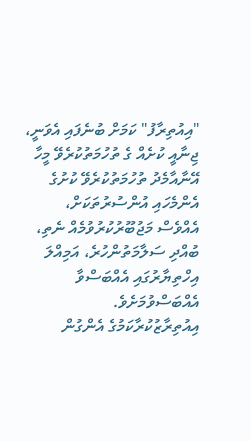"އިއުތިރާފު" ކަމަށް ބުނެފައި އެވަނީ، ޖިނާއީ ކުށެއް ގެ ތުހުމަތުކުރެވޭ މީހާ އޭނާއާމެދު ތުހުމަތުކުރެވޭ ކުށުގެ އެންމެހައި އުންސުރުތަކަށް، އެއްވެސް މަޖުބޫރުކުރުވުމެއް ނެތި، ބުއްދި ސަލާމަތުންހުރެ، އަމިއްލަ އިހްތިޔާރުގައި އެއްބަސްވާ އެއްބަސްވުމަށެވެ.
އިއުތިރާޒުކުރާކަމުގެ އެންގުން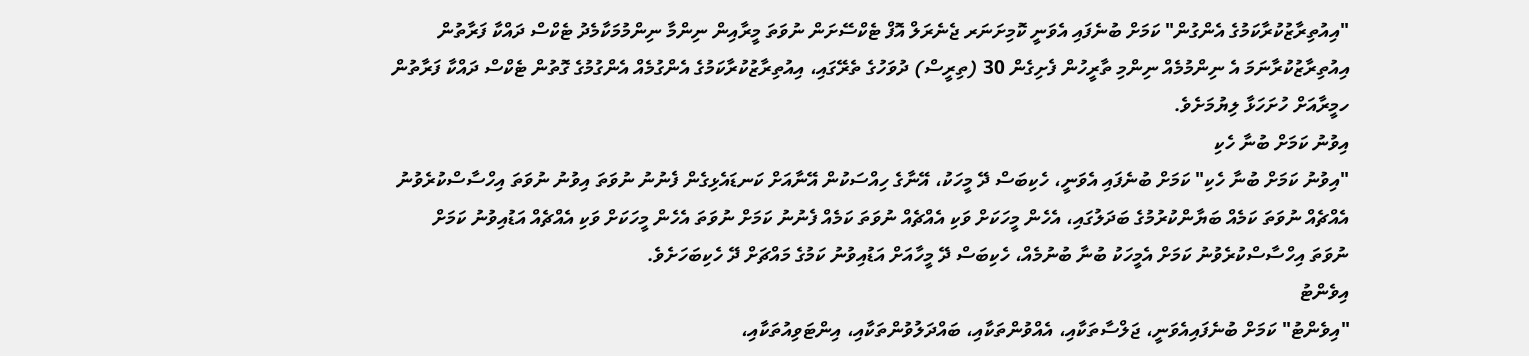"އިއުތިރާޒުކުރާކަމުގެ އެންގުން" ކަމަށް ބުނެފައި އެވަނީ ކޮމިށަނަރ ޖެނެރަލް އޮފް ޓެކްސޭށަން ނުވަތަ މީރާއިން ނިންމާ ނިންމުމަކާމެދު ޓެކްސް ދައްކާ ފަރާތުން އިއުތިރާޒުކުރާނަމަ އެ ނިންމުމެއް ނިންމި ތާރީހުން ފެށިގެން 30 (ތިރީސް) ދުވަހުގެ ތެރޭގައި، އިއުތިރާޒުކުރާކަމުގެ އެންގުމެއް އެންގުމުގެ ގޮތުން ޓެކްސް ދައްކާ ފަރާތުން ހމީރާއަށް ހުށަހަޅާ ލިޔުމަށެވެ.
އިވުނު ކަމަށް ބުނާ ހެކި
"އިވުނު ކަމަށް ބުނާ ހެކި" ކަމަށް ބުނެފައި އެވަނީ، ހެކިބަސް ދޭ މީހަކު، އޭނާގެ ހިއްސަކުން އޭނާއަށް ކަނޑައެޅިގެން ފެނުނު ނުވަތަ އިވުނު ނުވަތަ އިހްސާސްކުރެވުނު އެއްޗެއް ނުވަތަ ކަމެއް ބަޔާންކުރުމުގެ ބަދަލުގައި، އެހެން މީހަކަށް ވަކި އެއްޗެއް ނުވަތަ ކަމެއް ފެނުނު ކަމަށް ނުވަތަ އެހެން މީހަކަށް ވަކި އެއްޗެއް އަޑުއިވުނު ކަމަށް ނުވަތަ އިހްސާސްކުރެވުނު ކަމަށް އެމީހަކު ބުނާ ބުނުމެއް، ހެކިބަސް ދޭ މީހާއަށް އަޑުއިވުނު ކަމުގެ މައްޗަށް ދޭ ހެކިބަހަށެވެ.
އިވެންޓު
"އިވެންޓު" ކަމަށް ބުނެފައިއެވަނީ، ޖަލްސާތަކާއި، އެއްވުންތަކާއި، ބައްދަލުވުންތަކާއި، އިންޓަވިއުތަކާއި،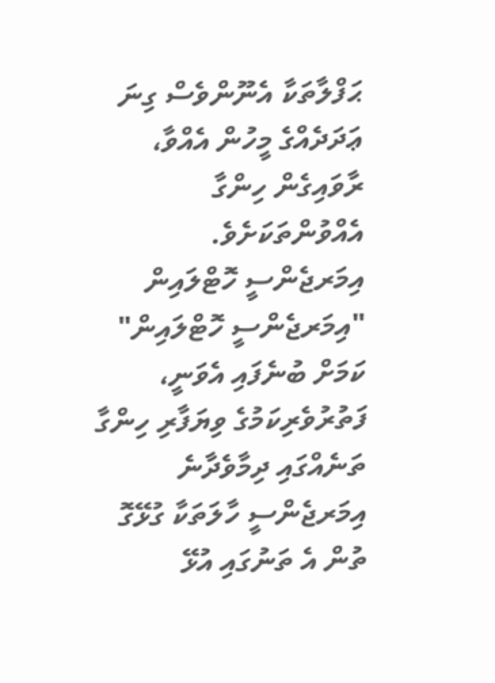ޙަފްލާތަކާ އެނޫންވެސް ގިނަ ޢަދަދެއްގެ މީހުން އެއްވާ، ރާވައިގެން ހިންގާ އެއްވުންތަކަށެވެ.
އިމަރޖެންސީ ހޮޓްލައިން
"އިމަރޖެންސީ ހޮޓްލައިން" ކަމަށް ބުނެފައި އެވަނީ، ފަތުރުވެރިކަމުގެ ވިޔަފާރި ހިންގާ ތަނެއްގައި ދިމާވެދާނެ އިމަރޖެންސީ ހާލަތަކާ ގުޅޭގޮ ތުން އެ ތަނުގައި އުޅޭ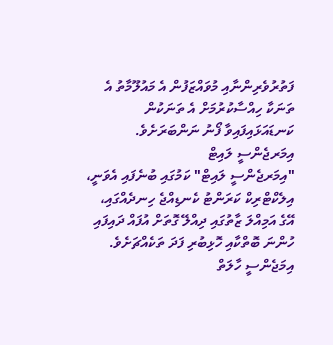ފަތުރުވެރިންނާއި މުވައްޒަފުން އެ މައުލޫމާތު އެ ތަނަކާ ހިއްސާކުރުމަށް އެ ތަނަކުން ކަނޑައަޅައިފައިވާ ފޯނު ނަންބަރަށެވެ.
އިމަރޖެންސީ ލައިޓް
"އިމަރޖެންސީ ލައިޓް" ކަމުގައި ބުނެފައި އެވަނީ، އިލެކްޓްރިކް ކަރަންޓު ކެނޑިއްޖެ ހިނދެއްގައި، އޭގެ އަމިއްލަ ޒާތުގައި ދިއްލޭ ގޮތަށް އުފައް ދައިފައި ހުންނަ ބޮތްކާއި ހޮޅިބުރި ފަދަ ތަކެއްޗަށެވެ.
އިމަޖެންސީ ހާލަތް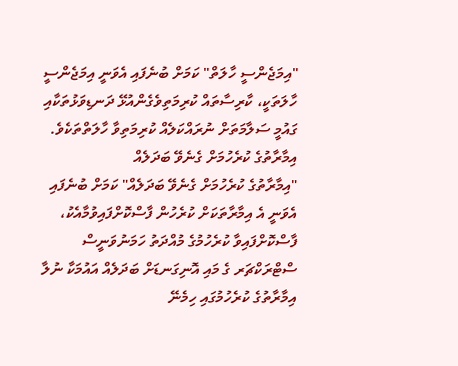"އިމަޖެންސީ ހާލަތް" ކަމަށް ބުނެފައި އެވަނީ އިމަޖެންސީ ހާލަތަކީ، ކާރިސާތައް ކުރިމަތިވެގެންއުޅޭ ދަނޑިވަޅުތަކާއި ގައުމީ ސަލާމަތަށް ނުރައްކަލެއް ކުރިމަތިވާ ހާލަތްތަކެވެ.
އިމާރާތުގެ ކުރެހުމަށް ގެނެވޭ ބަދަލެއް
"އިމާރާތުގެ ކުރެހުމަށް ގެނެވޭ ބަދަލެއް" ކަމަށް ބުނެފައި އެވަނީ އެ އިމާރާތަކަށް ކުރެހުން ފާސްކޮށްފައިވުމާއެކު، ފާސްކޮށްފައިވާ ކުރެހުމުގެ މުއްދަތު ހަމަނުވަނީސް ސްޓްރަކްޗަރ ގެ މައި އޮނިގަނޑަށް ބަދަލެއް އައުމަކާ ނުލާ އިމާރާތުގެ ކުރެހުމުގައި ހިމެނޭ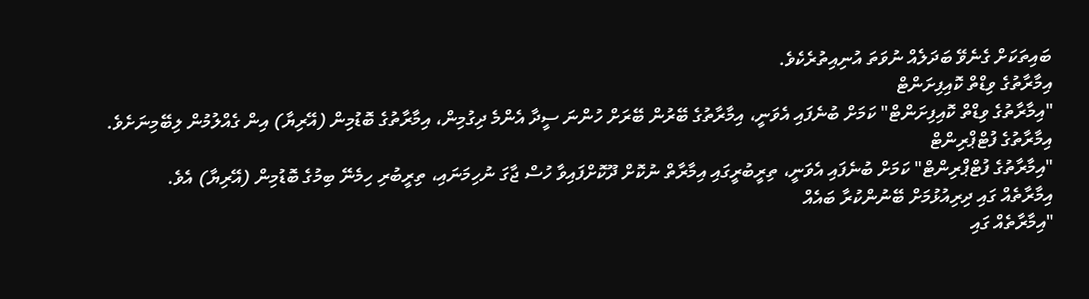ބައިތަކަށް ގެނެވޭ ބަދަލެއް ނުވަތަ އުނިއިތުރެކެވެ.
އިމާރާތުގެ ވިޑްތް ކޮއިފިށަންޓް
"އިމާރާތުގެ ވިޑްތް ކޮއިފިށަންޓް" ކަމަށް ބުނެފައި އެވަނީ، އިމާރާތުގެ ބޭރުން ބޭރަށް ހުންނަ ސީދާ އެންމެ ދިގުމިން، އިމާރާތުގެ ބޮޑުމިން (އޭރިޔާ) އިން ގެއްލުމުން ލިބޭމިނަށެވެ.
އިމާރާތުގެ ފުޓްޕްރިންޓް
"އިމާރާތުގެ ފުޓްޕްރިންޓް" ކަމަށް ބުނެފައި އެވަނީ، ތިރީބުރީގައި އިމާރާތް ނުކޮށް ދޫކޮށްފައިވާ ހުސް ޖާގަ ނުހިމަނައި، ތިރީބުރި ހިމެނޭ ބިމުގެ ބޮޑުމިން (އޭރިޔާ) އެވެ.
އިމާރާތެއް ގައި ދިރިއުޅުމަށް ބޭނުންކުރާ ބައެއް
"އިމާރާތެއް ގައި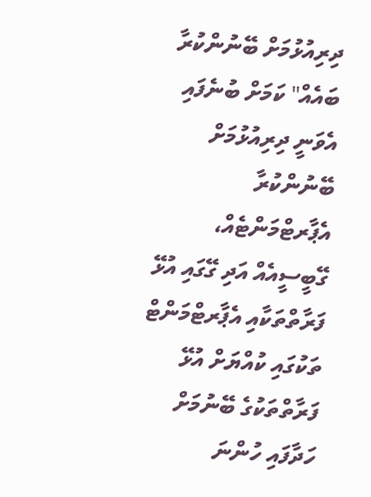ދިރިއުޅުމަށް ބޭނުންކުރާ ބައެއް" ކަމަށް ބުނެފައި އެވަނީ ދިރިއުޅުމަށް ބޭނުންކުރާ އެޕާރޓްމަންޓެއް، ގޭބީސީއެއް އަދި ގޭގައި އުޅޭ ފަރާތްތަކާއި އެޕާރޓްމަންޓް ތަކުގައި ކުއްޔަށް އުޅޭ ފަރާތްތަކުގެ ބޭނުމަށް ހަދާފައި ހުންނަ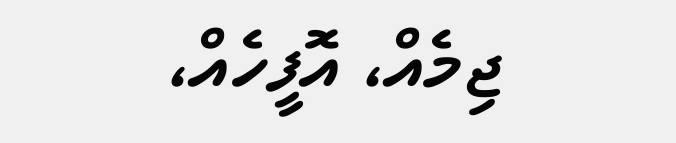ޖިމެއް، އޮފީހެއް،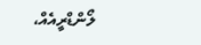ލޯންޑްރީއެއް،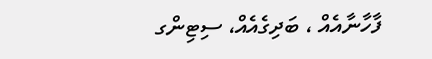ފާހާނާއެއް ، ބަދިގެއެއް، ސިޓިންގ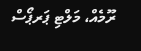ރޫމެއް، މަލްޓި ޕަރޕޯސް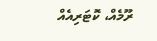ރޫމެއް، ކޮޓަރިއެއް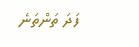ފަދަ ތަންތަނެ